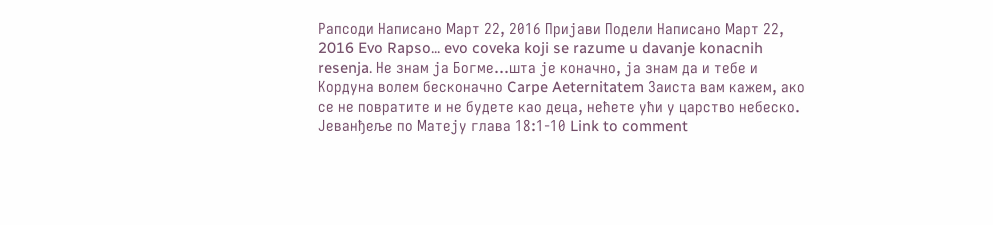Рапсоди Написано Март 22, 2016 Пријави Подели Написано Март 22, 2016 Evo Rapso... evo coveka koji se razume u davanje konacnih resenja. Не знам ја Богме...шта је коначно, ја знам да и тебе и Кордуна волем бесконачно Carpe Aeternitatem Заиста вам кажем, ако се не повратите и не будете као деца, нећете ући у царство небеско. Јеванђеље по Матеју глава 18:1-10 Link to comment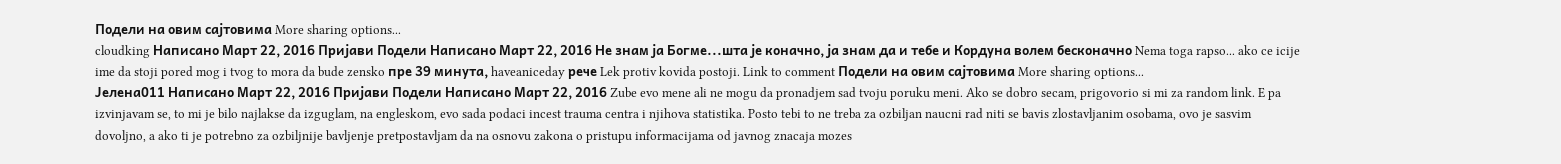Подели на овим сајтовима More sharing options...
cloudking Написано Март 22, 2016 Пријави Подели Написано Март 22, 2016 Не знам ја Богме...шта је коначно, ја знам да и тебе и Кордуна волем бесконачно Nema toga rapso... ako ce icije ime da stoji pored mog i tvog to mora da bude zensko пре 39 минута, haveaniceday рече Lek protiv kovida postoji. Link to comment Подели на овим сајтовима More sharing options...
Јелена011 Написано Март 22, 2016 Пријави Подели Написано Март 22, 2016 Zube evo mene ali ne mogu da pronadjem sad tvoju poruku meni. Ako se dobro secam, prigovorio si mi za random link. E pa izvinjavam se, to mi je bilo najlakse da izguglam, na engleskom, evo sada podaci incest trauma centra i njihova statistika. Posto tebi to ne treba za ozbiljan naucni rad niti se bavis zlostavljanim osobama, ovo je sasvim dovoljno, a ako ti je potrebno za ozbiljnije bavljenje pretpostavljam da na osnovu zakona o pristupu informacijama od javnog znacaja mozes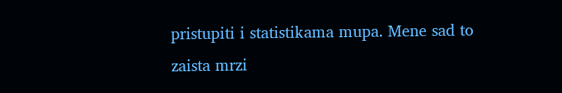pristupiti i statistikama mupa. Mene sad to zaista mrzi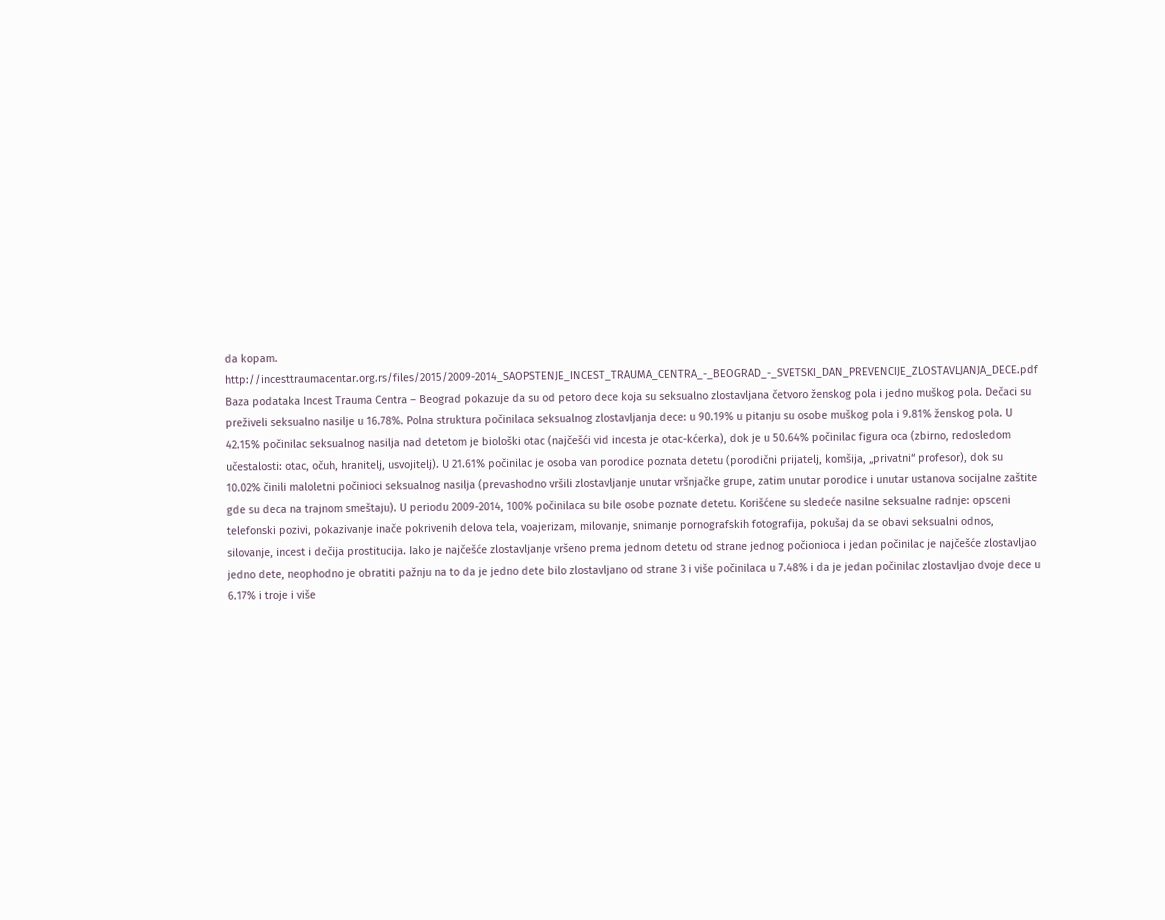da kopam. http://incesttraumacentar.org.rs/files/2015/2009-2014_SAOPSTENJE_INCEST_TRAUMA_CENTRA_-_BEOGRAD_-_SVETSKI_DAN_PREVENCIJE_ZLOSTAVLJANJA_DECE.pdf Baza podataka Incest Trauma Centra – Beograd pokazuje da su od petoro dece koja su seksualno zlostavljana četvoro ženskog pola i jedno muškog pola. Dečaci su preživeli seksualno nasilje u 16.78%. Polna struktura počinilaca seksualnog zlostavljanja dece: u 90.19% u pitanju su osobe muškog pola i 9.81% ženskog pola. U 42.15% počinilac seksualnog nasilja nad detetom je biološki otac (najčešći vid incesta je otac-kćerka), dok je u 50.64% počinilac figura oca (zbirno, redosledom učestalosti: otac, očuh, hranitelj, usvojitelj). U 21.61% počinilac je osoba van porodice poznata detetu (porodični prijatelj, komšija, „privatni“ profesor), dok su 10.02% činili maloletni počinioci seksualnog nasilja (prevashodno vršili zlostavljanje unutar vršnjačke grupe, zatim unutar porodice i unutar ustanova socijalne zaštite gde su deca na trajnom smeštaju). U periodu 2009-2014, 100% počinilaca su bile osobe poznate detetu. Korišćene su sledeće nasilne seksualne radnje: opsceni telefonski pozivi, pokazivanje inače pokrivenih delova tela, voajerizam, milovanje, snimanje pornografskih fotografija, pokušaj da se obavi seksualni odnos, silovanje, incest i dečija prostitucija. Iako je najčešće zlostavljanje vršeno prema jednom detetu od strane jednog počionioca i jedan počinilac je najčešće zlostavljao jedno dete, neophodno je obratiti pažnju na to da je jedno dete bilo zlostavljano od strane 3 i više počinilaca u 7.48% i da je jedan počinilac zlostavljao dvoje dece u 6.17% i troje i više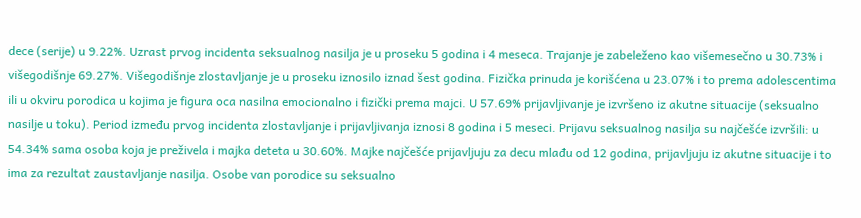dece (serije) u 9.22%. Uzrast prvog incidenta seksualnog nasilja je u proseku 5 godina i 4 meseca. Trajanje je zabeleženo kao višemesečno u 30.73% i višegodišnje 69.27%. Višegodišnje zlostavljanje je u proseku iznosilo iznad šest godina. Fizička prinuda je korišćena u 23.07% i to prema adolescentima ili u okviru porodica u kojima je figura oca nasilna emocionalno i fizički prema majci. U 57.69% prijavljivanje je izvršeno iz akutne situacije (seksualno nasilje u toku). Period između prvog incidenta zlostavljanje i prijavljivanja iznosi 8 godina i 5 meseci. Prijavu seksualnog nasilja su najčešće izvršili: u 54.34% sama osoba koja je preživela i majka deteta u 30.60%. Majke najčešće prijavljuju za decu mlađu od 12 godina, prijavljuju iz akutne situacije i to ima za rezultat zaustavljanje nasilja. Osobe van porodice su seksualno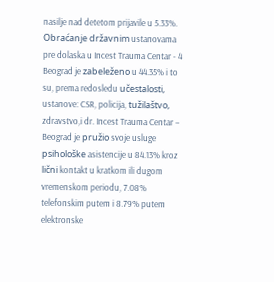nasilje nad detetom prijavile u 5.33%. Obraćanje državnim ustanovama pre dolaska u Incest Trauma Centar - 4 Beograd je zabeleženo u 44.35% i to su, prema redosledu učestalosti, ustanove: CSR, policija, tužilaštvo, zdravstvo,i dr. Incest Trauma Centar – Beograd je pružio svoje usluge psihološke asistencije u 84.13% kroz lični kontakt u kratkom ili dugom vremenskom periodu, 7.08% telefonskim putem i 8.79% putem elektronske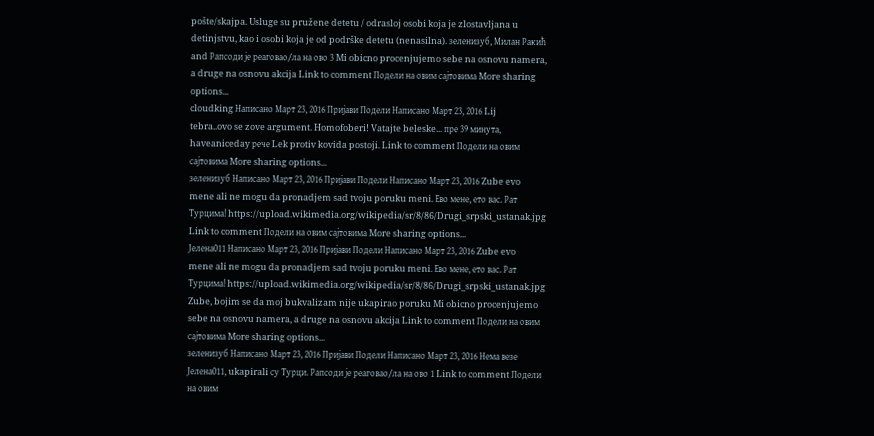pošte/skajpa. Usluge su pružene detetu / odrasloj osobi koja je zlostavljana u detinjstvu, kao i osobi koja je od podrške detetu (nenasilna). зеленизуб, Милан Ракић and Рапсоди је реаговао/ла на ово 3 Mi obicno procenjujemo sebe na osnovu namera, a druge na osnovu akcija Link to comment Подели на овим сајтовима More sharing options...
cloudking Написано Март 23, 2016 Пријави Подели Написано Март 23, 2016 Lij tebra..ovo se zove argument. Homofoberi! Vatajte beleske... пре 39 минута, haveaniceday рече Lek protiv kovida postoji. Link to comment Подели на овим сајтовима More sharing options...
зеленизуб Написано Март 23, 2016 Пријави Подели Написано Март 23, 2016 Zube evo mene ali ne mogu da pronadjem sad tvoju poruku meni. Ево мене, ето вас. Рат Турцима! https://upload.wikimedia.org/wikipedia/sr/8/86/Drugi_srpski_ustanak.jpg Link to comment Подели на овим сајтовима More sharing options...
Јелена011 Написано Март 23, 2016 Пријави Подели Написано Март 23, 2016 Zube evo mene ali ne mogu da pronadjem sad tvoju poruku meni. Ево мене, ето вас. Рат Турцима! https://upload.wikimedia.org/wikipedia/sr/8/86/Drugi_srpski_ustanak.jpg Zube, bojim se da moj bukvalizam nije ukapirao poruku Mi obicno procenjujemo sebe na osnovu namera, a druge na osnovu akcija Link to comment Подели на овим сајтовима More sharing options...
зеленизуб Написано Март 23, 2016 Пријави Подели Написано Март 23, 2016 Нема везе Јелена011, ukapirali су Турци. Рапсоди је реаговао/ла на ово 1 Link to comment Подели на овим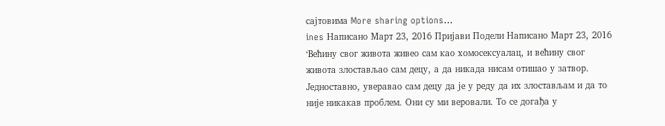сајтовима More sharing options...
ines Написано Март 23, 2016 Пријави Подели Написано Март 23, 2016 ‘Већину свог живота живео сам као хомосексуалац, и већину свог живота злостављао сам децу, а да никада нисам отишао у затвор. Једноставно, уверавао сам децу да је у реду да их злостављам и да то није никакав проблем. Они су ми веровали. То се догађа у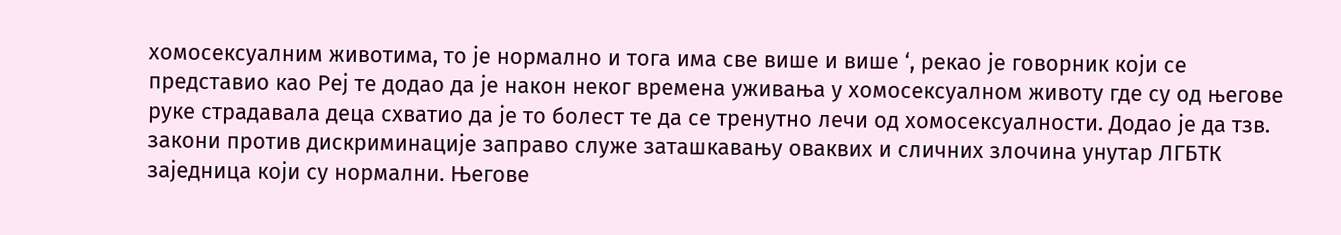хомосексуалним животима, то је нормално и тога има све више и више ‘, рекао је говорник који се представио као Реј те додао да је након неког времена уживања у хомосексуалном животу где су од његове руке страдавала деца схватио да је то болест те да се тренутно лечи од хомосексуалности. Додао је да тзв. закони против дискриминације заправо служе заташкавању оваквих и сличних злочина унутар ЛГБТК заједница који су нормални. Његове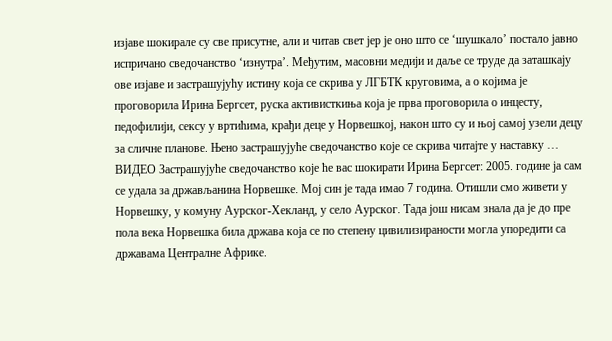изјаве шокирале су све присутне, али и читав свет јер је оно што се ‘шушкало’ постало јавно испричано сведочанство ‘изнутра’. Међутим, масовни медији и даље се труде да заташкају ове изјаве и застрашујућу истину која се скрива у ЛГБТК круговима, а о којима је проговорила Ирина Бергсет, руска активисткиња која је прва проговорила о инцесту, педофилији, сексу у вртићима, крађи деце у Норвешкој, након што су и њој самој узели децу за сличне планове. Њено застрашујуће сведочанство које се скрива читајте у наставку … ВИДЕО Застрашујуће сведочанство које ће вас шокирати Ирина Бергсет: 2005. године ја сам се удала за држављанина Норвешке. Мој син је тада имао 7 година. Отишли смо живети у Норвешку, у комуну Аурског-Хекланд, у село Аурског. Тада још нисам знала да је до пре пола века Норвешка била држава која се по степену цивилизираности могла упоредити са државама Централне Африке.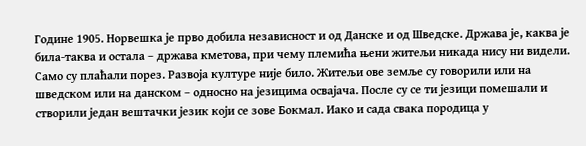Године 1905. Норвешка је прво добила независност и од Данске и од Шведске. Држава је, каква је била-таква и остала – држава кметова, при чему племића њени житељи никада нису ни видели. Само су плаћали порез. Развоја културе није било. Житељи ове земље су говорили или на шведском или на данском – односно на језицима освајача. После су се ти језици помешали и створили један вештачки језик који се зове Бокмал. Иако и сада свака породица у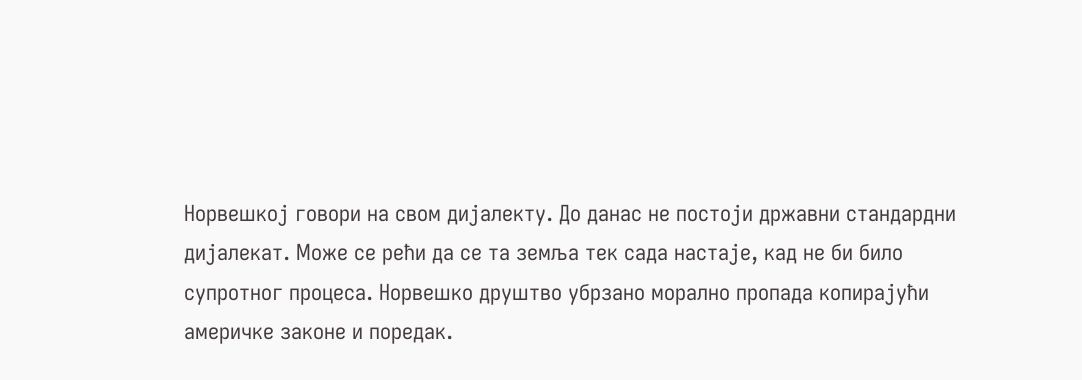Норвешкој говори на свом дијалекту. До данас не постоји државни стандардни дијалекат. Може се рећи да се та земља тек сада настаје, кад не би било супротног процеса. Норвешко друштво убрзано морално пропада копирајући америчке законе и поредак.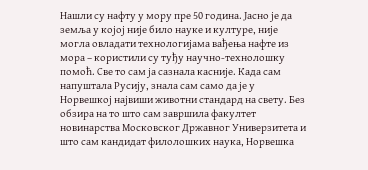Нашли су нафту у мору пре 50 година. Јасно је да земља у којој није било науке и културе, није могла овладати технологијама вађења нафте из мора – користили су туђу научно-технолошку помоћ. Све то сам ја сазнала касније. Када сам напуштала Русију, знала сам само да је у Норвешкој највиши животни стандард на свету. Без обзира на то што сам завршила факултет новинарства Московског Државног Универзитета и што сам кандидат филолошких наука, Норвешка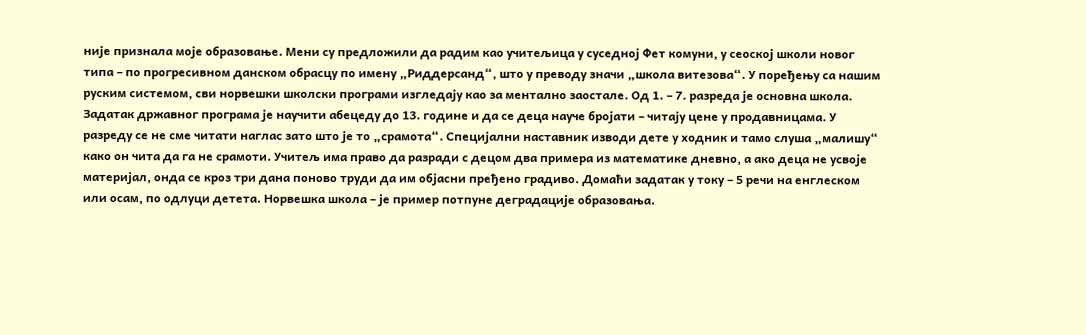није признала моје образовање. Мени су предложили да радим као учитељица у суседној Фет комуни, у сеоској школи новог типа – по прогресивном данском обрасцу по имену „Риддерсанд“, што у преводу значи „школа витезова“. У поређењу са нашим руским системом, сви норвешки школски програми изгледају као за ментално заостале. Од 1. – 7. разреда је основна школа. Задатак државног програма је научити абецеду до 13. године и да се деца науче бројати – читају цене у продавницама. У разреду се не сме читати наглас зато што је то „срамота“. Специјални наставник изводи дете у ходник и тамо слуша „малишу“ како он чита да га не срамоти. Учитељ има право да разради с децом два примера из математике дневно, а ако деца не усвоје материјал, онда се кроз три дана поново труди да им објасни пређено градиво. Домаћи задатак у току – 5 речи на енглеском или осам, по одлуци детета. Норвешка школа – је пример потпуне деградације образовања.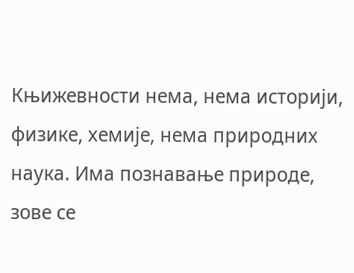Књижевности нема, нема историји, физике, хемије, нема природних наука. Има познавање природе, зове се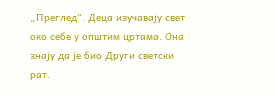„Преглед“. Деца изучавају свет око себе у општим цртама. Она знају да је био Други светски рат.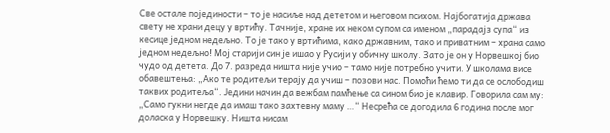Све остале појединости – то је насиље над дететом и његовом психом. Најбогатија држава свету не храни децу у вртићу. Тачније, хране их неком супом са именом „парадајз супа“ из кесице једном недељно. То је тако у вртићима, како државним, тако и приватним – храна само једном недељно! Мој старији син је ишао у Русији у обичну школу. Зато је он у Норвешкој био чудо од детета. До 7. разреда ништа није учио – тамо није потребно учити. У школама висе обавештења: „Ако те родитељи терају да учиш – позови нас. Помоћи ћемо ти да се ослободиш таквих родитеља“. Једини начин да вежбам памћење са сином био је клавир. Говорила сам му: „Само гукни негде да имаш тако захтевну маму …“ Несрећа се догодила 6 година после мог доласка у Норвешку. Ништа нисам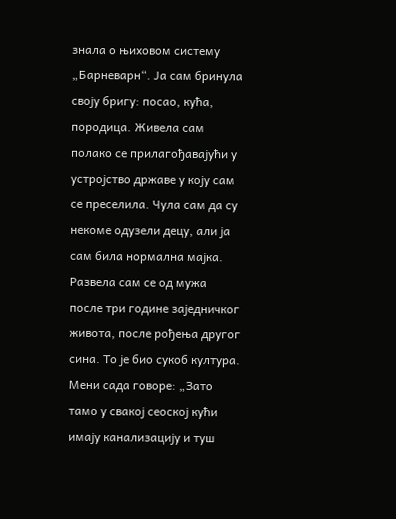знала о њиховом систему „Барневарн“. Ја сам бринула своју бригу: посао, кућа, породица. Живела сам полако се прилагођавајући у устројство државе у коју сам се преселила. Чула сам да су некоме одузели децу, али ја сам била нормална мајка. Развела сам се од мужа после три године заједничког живота, после рођења другог сина. То је био сукоб култура. Мени сада говоре: „Зато тамо у свакој сеоској кући имају канализацију и туш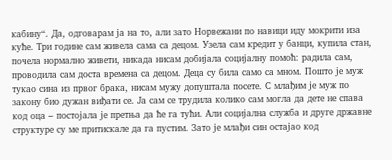кабину“. Да, одговарам ја на то, али зато Норвежани по навици иду мокрити иза куће. Три године сам живела сама са децом. Узела сам кредит у банци, купила стан, почела нормално живети, никада нисам добијала социјалну помоћ: радила сам, проводила сам доста времена са децом. Деца су била само са мном. Пошто је муж тукао сина из првог брака, нисам мужу допуштала посете. С млађим је муж по закону био дужан виђати се. Ја сам се трудила колико сам могла да дете не спава код оца – постојала је претња да ће га тући. Али социјална служба и друге државне структуре су ме притискале да га пустим. Зато је млађи син остајао код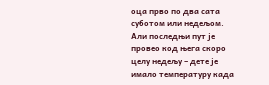оца прво по два сата суботом или недељом. Али последњи пут је провео код њега скоро целу недељу – дете је имало температуру када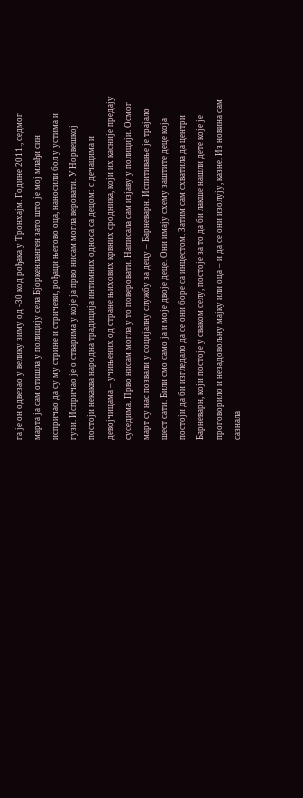га је он одвезао у велику зиму од -30 код рођака у Тронхајм. Године 2011., седмог марта ја сам отишла у полицију села Бјоркенланген зато што је мој млађи син испричао да су му стрине и стричеви, рођаци његово оца, наносили бол у устима и гузи. Испричао је о стварима у које ја прво нисам могла веровати. У Норвешкој постоји некаква народна традиција интимних односа са децом: с дечацима и девојчицама – учињених од стране њихових крвних сродника, који их касније предају суседима. Прво нисам могла у то поверовати. Написала сам изјаву у полицији. Осмог март су нас позвали у социјалну службу за децу – Барневарн. Испитивање је трајало шест сати. Били смо само ја и моје двоје деце. Они имају схему заштите деце која постоји да би изгледало да се они боре са инцестом. Затим сам схватила да центри Барневарн, који постоје у сваком селу, постоје за то да би лакше нашли дете које је проговорило и незадовољну мајку или оца – и да се они изолују, казне. Из новина сам сазнала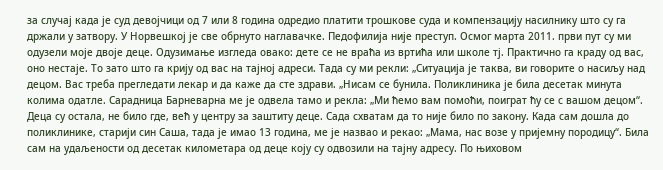за случај када је суд девојчици од 7 или 8 година одредио платити трошкове суда и компензацију насилнику што су га држали у затвору. У Норвешкој је све обрнуто наглавачке. Педофилија није преступ. Осмог марта 2011. први пут су ми одузели моје двоје деце. Одузимање изгледа овако: дете се не враћа из вртића или школе тј. Практично га краду од вас, оно нестаје. То зато што га крију од вас на тајној адреси. Тада су ми рекли: „Ситуација је таква, ви говорите о насиљу над децом. Вас треба прегледати лекар и да каже да сте здрави. „Нисам се бунила. Поликлиника је била десетак минута колима одатле. Сарадница Барневарна ме је одвела тамо и рекла: „Ми ћемо вам помоћи, поиграт ћу се с вашом децом“. Деца су остала, не било где, већ у центру за заштиту деце. Сада схватам да то није било по закону. Када сам дошла до поликлинике, старији син Саша, тада је имао 13 година, ме је назвао и рекао: „Мама, нас возе у пријемну породицу“. Била сам на удаљености од десетак километара од деце коју су одвозили на тајну адресу. По њиховом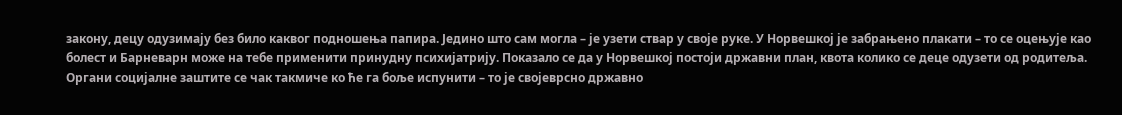закону, децу одузимају без било каквог подношења папира. Једино што сам могла – је узети ствар у своје руке. У Норвешкој је забрањено плакати – то се оцењује као болест и Барневарн може на тебе применити принудну психијатрију. Показало се да у Норвешкој постоји државни план, квота колико се деце одузети од родитеља. Органи социјалне заштите се чак такмиче ко ће га боље испунити – то је својеврсно државно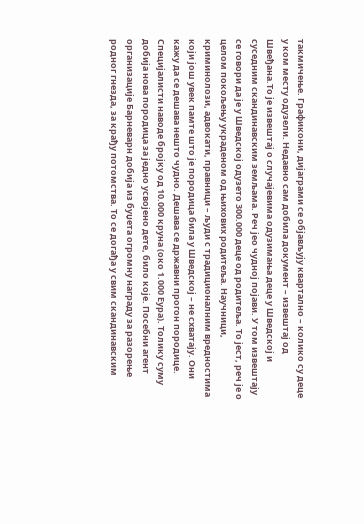такмичење. Графикони, дијаграми се објављују квартално – колико су деце у ком месту одузели. Недавно сам добила документ – извештај од Швеђана.То је извештај о случајевима одузимања деце у Шведској и суседним скандинавским земљама. Реч јео чудној појави. У том извештају се говори да је у Шведској одузето 300.000 деце од родитеља. То јест, реч је о целом покољењу украденом од њихових родитеља. Научници, криминолози, адвокати, правници – људи с традиционалним вредностима који још увек памте што је породица била у Шведској – не схватају. Они кажу да се дешава нешто чудно. Дешава се државни прогон породице. Специјалисти наводе бројку од 10.000 круна (око 1.000 Еура). Толику суму добија нова породица за једно усвојено дете, било које. Посебни агент организације Барневарн добија из буџета огромну награду за разорење родног гнезда, за крађу потомства. То се догађа у свим скандинавским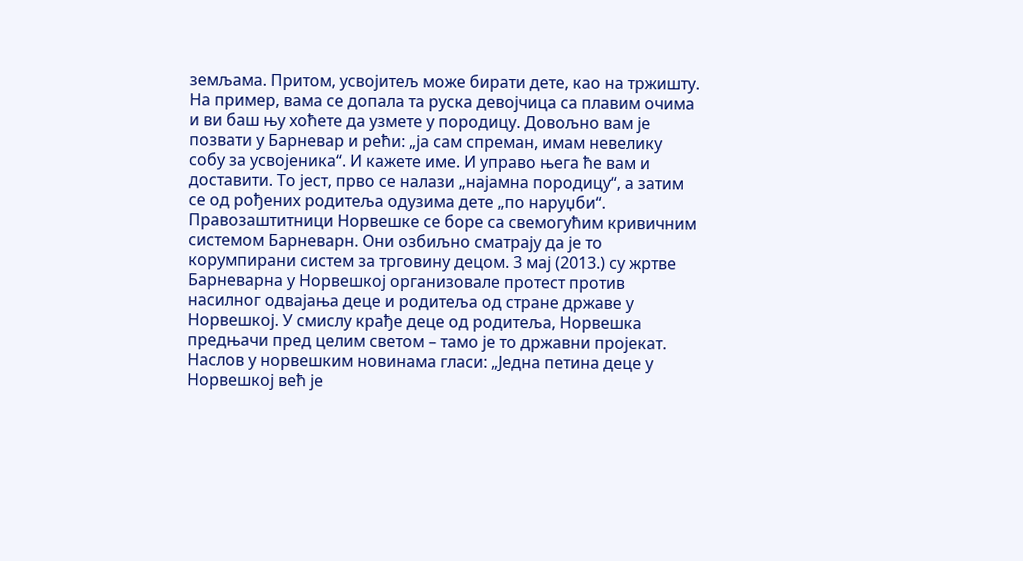земљама. Притом, усвојитељ може бирати дете, као на тржишту. На пример, вама се допала та руска девојчица са плавим очима и ви баш њу хоћете да узмете у породицу. Довољно вам је позвати у Барневар и рећи: „ја сам спреман, имам невелику собу за усвојеника“. И кажете име. И управо њега ће вам и доставити. То јест, прво се налази „најамна породицу“, а затим се од рођених родитеља одузима дете „по наруџби“. Правозаштитници Норвешке се боре са свемогућим кривичним системом Барневарн. Они озбиљно сматрају да је то корумпирани систем за трговину децом. 3 мај (2013.) су жртве Барневарна у Норвешкој организовале протест против насилног одвајања деце и родитеља од стране државе у Норвешкој. У смислу крађе деце од родитеља, Норвешка предњачи пред целим светом – тамо је то државни пројекат. Наслов у норвешким новинама гласи: „Једна петина деце у Норвешкој већ је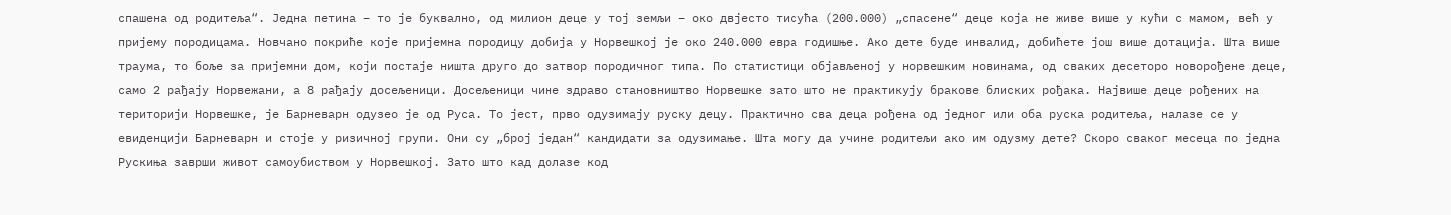спашена од родитеља“. Једна петина – то је буквално, од милион деце у тој земљи – око двјесто тисућа (200.000) „спасене“ деце која не живе више у кући с мамом, већ у пријему породицама. Новчано покриће које пријемна породицу добија у Норвешкој је око 240.000 евра годишње. Ако дете буде инвалид, добићете још више дотација. Шта више траума, то боље за пријемни дом, који постаје ништа друго до затвор породичног типа. По статистици објављеној у норвешким новинама, од сваких десеторо новорођене деце, само 2 рађају Норвежани, а 8 рађају досељеници. Досељеници чине здраво становништво Норвешке зато што не практикују бракове блиских рођака. Највише деце рођених на територији Норвешке, је Барневарн одузео је од Руса. То јест, прво одузимају руску децу. Практично сва деца рођена од једног или оба руска родитеља, налазе се у евиденцији Барневарн и стоје у ризичној групи. Они су „број један“ кандидати за одузимање. Шта могу да учине родитељи ако им одузму дете? Скоро сваког месеца по једна Рускиња заврши живот самоубиством у Норвешкој. Зато што кад долазе код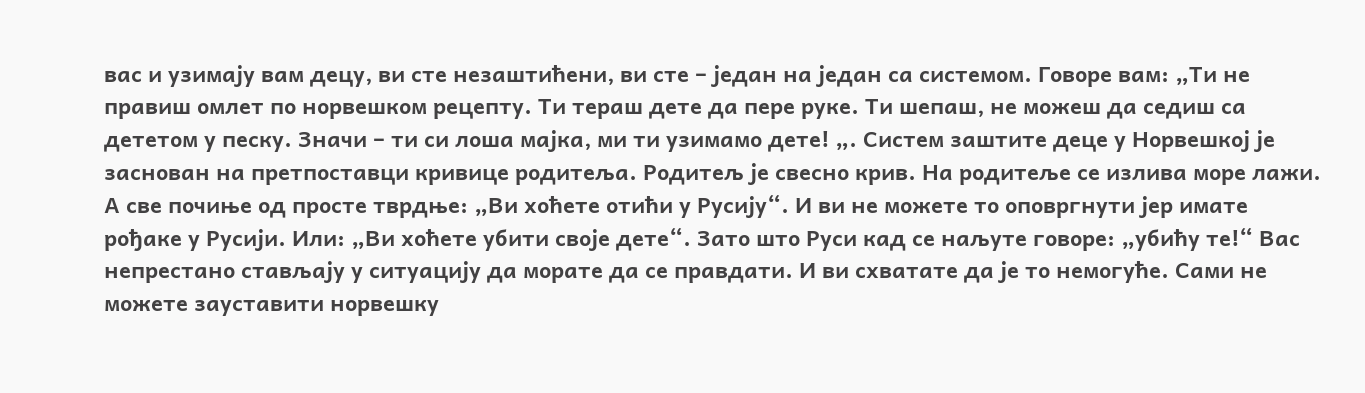вас и узимају вам децу, ви сте незаштићени, ви сте – један на један са системом. Говоре вам: „Ти не правиш омлет по норвешком рецепту. Ти тераш дете да пере руке. Ти шепаш, не можеш да седиш са дететом у песку. Значи – ти си лоша мајка, ми ти узимамо дете! „. Систем заштите деце у Норвешкој је заснован на претпоставци кривице родитеља. Родитељ је свесно крив. На родитеље се излива море лажи. А све почиње од просте тврдње: „Ви хоћете отићи у Русију“. И ви не можете то оповргнути јер имате рођаке у Русији. Или: „Ви хоћете убити своје дете“. Зато што Руси кад се наљуте говоре: „убићу те!“ Вас непрестано стављају у ситуацију да морате да се правдати. И ви схватате да је то немогуће. Сами не можете зауставити норвешку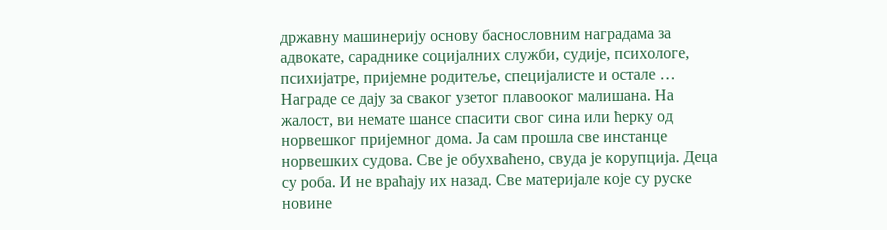државну машинерију основу баснословним наградама за адвокате, сараднике социјалних служби, судије, психологе, психијатре, пријемне родитеље, специјалисте и остале … Награде се дају за сваког узетог плавооког малишана. На жалост, ви немате шансе спасити свог сина или ћерку од норвешког пријемног дома. Ја сам прошла све инстанце норвешких судова. Све је обухваћено, свуда је корупција. Деца су роба. И не враћају их назад. Све материјале које су руске новине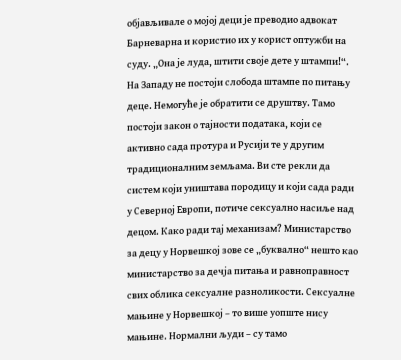објављивале о мојој деци је преводио адвокат Барневарна и користио их у корист оптужби на суду. „Она је луда, штити своје дете у штампи!“. На Западу не постоји слобода штампе по питању деце. Немогуће је обратити се друштву. Тамо постоји закон о тајности података, који се активно сада протура и Русији те у другим традиционалним земљама. Ви сте рекли да систем који уништава породицу и који сада ради у Северној Европи, потиче сексуално насиље над децом. Како ради тај механизам? Министарство за децу у Норвешкој зове се „буквално“ нешто као министарство за дечја питања и равноправност свих облика сексуалне разноликости. Сексуалне мањине у Норвешкој – то више уопште нису мањине. Нормални људи – су тамо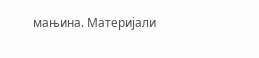мањина. Материјали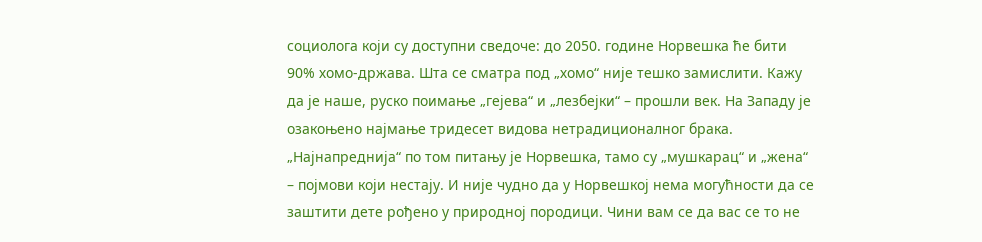социолога који су доступни сведоче: до 2050. године Норвешка ће бити 90% хомо-држава. Шта се сматра под „хомо“ није тешко замислити. Кажу да је наше, руско поимање „гејева“ и „лезбејки“ – прошли век. На Западу је озакоњено најмање тридесет видова нетрадиционалног брака. „Најнапреднија“ по том питању је Норвешка, тамо су „мушкарац“ и „жена“ – појмови који нестају. И није чудно да у Норвешкој нема могућности да се заштити дете рођено у природној породици. Чини вам се да вас се то не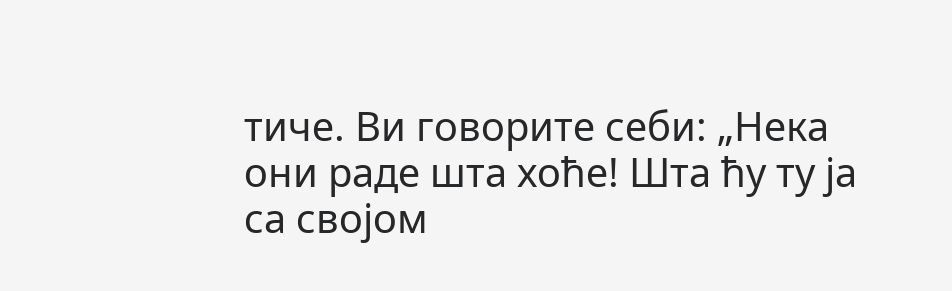тиче. Ви говорите себи: „Нека они раде шта хоће! Шта ћу ту ја са својом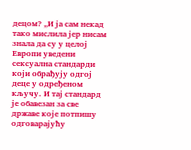децом? „И ја сам некад тако мислила јер нисам знала да су у целој Европи уведени сексуална стандарди који обрађују одгој деце у одређеном кључу. И тај стандард је обавезан за све државе које потпишу одговарајућу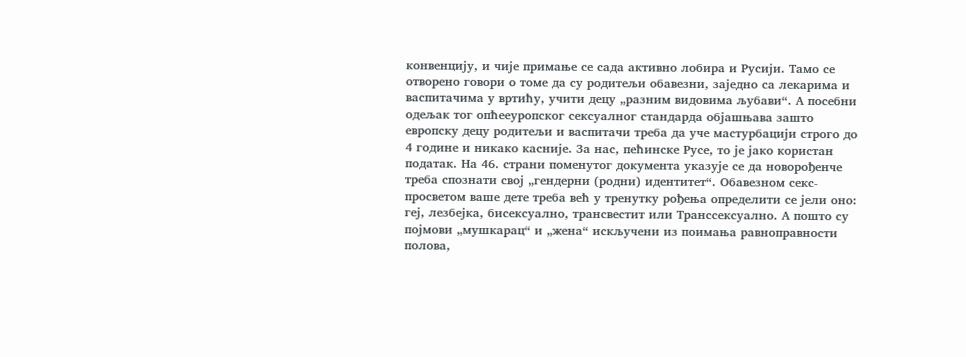конвенцију, и чије примање се сада активно лобира и Русији. Тамо се отворено говори о томе да су родитељи обавезни, заједно са лекарима и васпитачима у вртићу, учити децу „разним видовима љубави“. А посебни одељак тог опћееуропског сексуалног стандарда објашњава зашто европску децу родитељи и васпитачи треба да уче мастурбацији строго до 4 године и никако касније. За нас, пећинске Русе, то је јако користан податак. На 46. страни поменутог документа указује се да новорођенче треба спознати свој „гендерни (родни) идентитет“. Обавезном секс-просветом ваше дете треба већ у тренутку рођења определити се јели оно: геј, лезбејка, бисексуално, трансвестит или Транссексуално. А пошто су појмови „мушкарац“ и „жена“ искључени из поимања равноправности полова,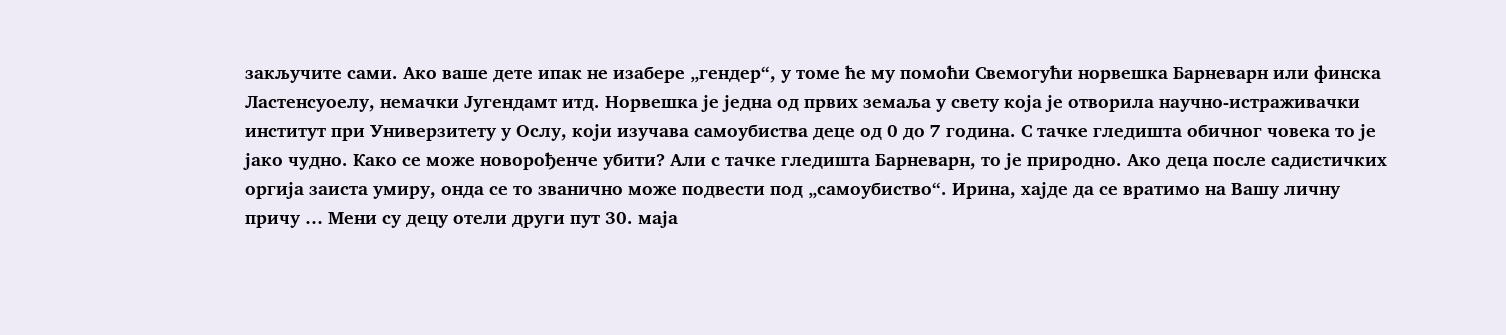закључите сами. Ако ваше дете ипак не изабере „гендер“, у томе ће му помоћи Свемогући норвешка Барневарн или финска Ластенсуоелу, немачки Југендамт итд. Норвешка је једна од првих земаља у свету која је отворила научно-истраживачки институт при Универзитету у Ослу, који изучава самоубиства деце од 0 до 7 година. С тачке гледишта обичног човека то је јако чудно. Како се може новорођенче убити? Али с тачке гледишта Барневарн, то је природно. Ако деца после садистичких оргија заиста умиру, онда се то званично може подвести под „самоубиство“. Ирина, хајде да се вратимо на Вашу личну причу … Мени су децу отели други пут 30. маја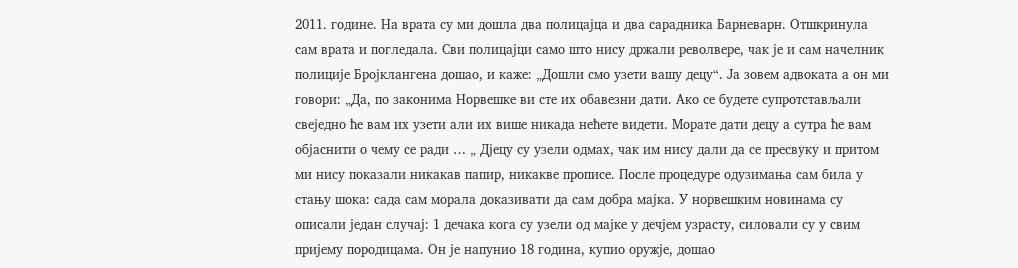2011. године. На врата су ми дошла два полицајца и два сарадника Барневарн. Отшкринула сам врата и погледала. Сви полицајци само што нису држали револвере, чак је и сам начелник полиције Бројклангена дошао, и каже: „Дошли смо узети вашу децу“. Ја зовем адвоката а он ми говори: „Да, по законима Норвешке ви сте их обавезни дати. Ако се будете супротстављали свеједно ће вам их узети али их више никада нећете видети. Морате дати децу а сутра ће вам објаснити о чему се ради … „ Дјецу су узели одмах, чак им нису дали да се пресвуку и притом ми нису показали никакав папир, никакве прописе. После процедуре одузимања сам била у стању шока: сада сам морала доказивати да сам добра мајка. У норвешким новинама су описали један случај: 1 дечака кога су узели од мајке у дечјем узрасту, силовали су у свим пријему породицама. Он је напунио 18 година, купио оружје, дошао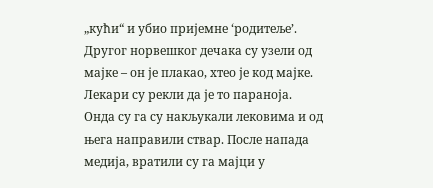„кући“ и убио пријемне ‘родитеље’. Другог норвешког дечака су узели од мајке – он је плакао, хтео је код мајке. Лекари су рекли да је то параноја. Онда су га су накљукали лековима и од њега направили ствар. После напада медија, вратили су га мајци у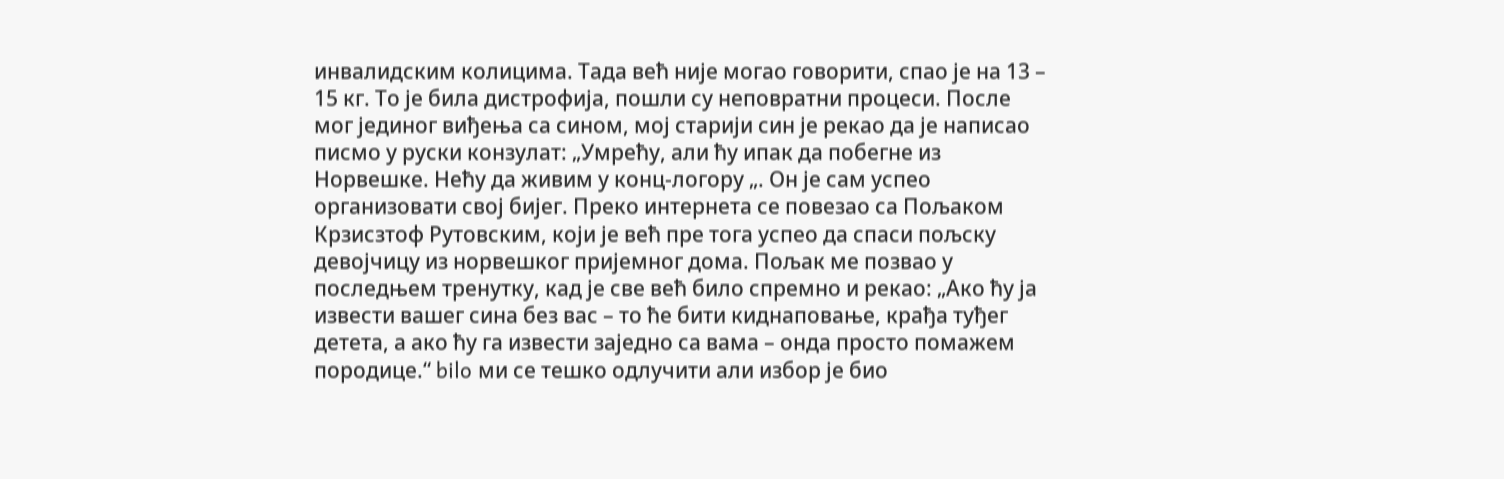инвалидским колицима. Тада већ није могао говорити, спао је на 13 – 15 кг. То је била дистрофија, пошли су неповратни процеси. После мог јединог виђења са сином, мој старији син је рекао да је написао писмо у руски конзулат: „Умрећу, али ћу ипак да побегне из Норвешке. Нећу да живим у конц-логору „. Он је сам успео организовати свој бијег. Преко интернета се повезао са Пољаком Крзисзтоф Рутовским, који је већ пре тога успео да спаси пољску девојчицу из норвешког пријемног дома. Пољак ме позвао у последњем тренутку, кад је све већ било спремно и рекао: „Ако ћу ја извести вашег сина без вас – то ће бити киднаповање, крађа туђег детета, а ако ћу га извести заједно са вама – онда просто помажем породице.“ bilo ми се тешко одлучити али избор је био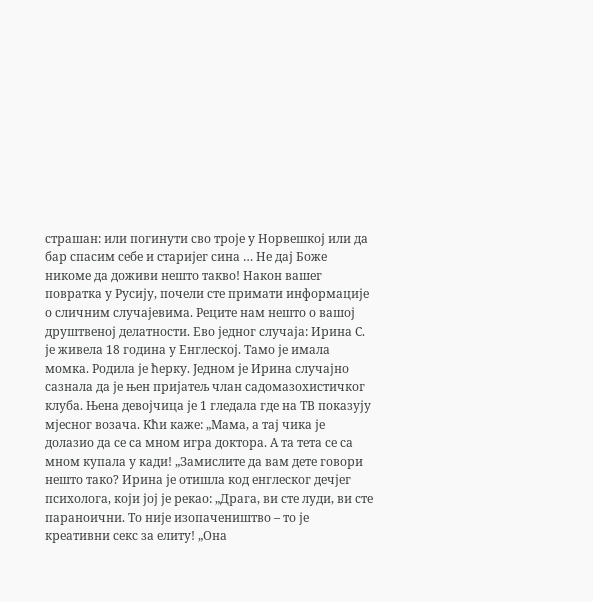страшан: или погинути сво троје у Норвешкој или да бар спасим себе и старијег сина … Не дај Боже никоме да доживи нешто такво! Након вашег повратка у Русију, почели сте примати информације о сличним случајевима. Реците нам нешто о вашој друштвеној делатности. Ево једног случаја: Ирина С. је живела 18 година у Енглеској. Тамо је имала момка. Родила је ћерку. Једном је Ирина случајно сазнала да је њен пријатељ члан садомазохистичког клуба. Њена девојчица је 1 гледала где на ТВ показују мјесног возача. Кћи каже: „Мама, а тај чика је долазио да се са мном игра доктора. А та тета се са мном купала у кади! „Замислите да вам дете говори нешто тако? Ирина је отишла код енглеског дечјег психолога, који јој је рекао: „Драга, ви сте луди, ви сте параноични. То није изопачеништво – то је креативни секс за елиту! „Она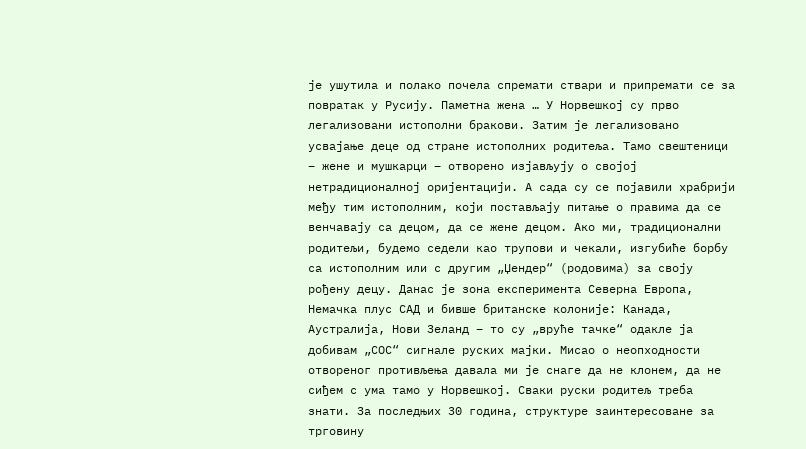је ушутила и полако почела спремати ствари и припремати се за повратак у Русију. Паметна жена … У Норвешкој су прво легализовани истополни бракови. Затим је легализовано усвајање деце од стране истополних родитеља. Тамо свештеници – жене и мушкарци – отворено изјављују о својој нетрадиционалној оријентацији. А сада су се појавили храбрији међу тим истополним, који постављају питање о правима да се венчавају са децом, да се жене децом. Ако ми, традиционални родитељи, будемо седели као трупови и чекали, изгубиће борбу са истополним или с другим „Џендер“ (родовима) за своју рођену децу. Данас је зона експеримента Северна Европа, Немачка плус САД и бивше британске колоније: Канада, Аустралија, Нови Зеланд – то су „вруће тачке“ одакле ја добивам „СОС“ сигнале руских мајки. Мисао о неопходности отвореног противљења давала ми је снаге да не клонем, да не сиђем с ума тамо у Норвешкој. Сваки руски родитељ треба знати. За последњих 30 година, структуре заинтересоване за трговину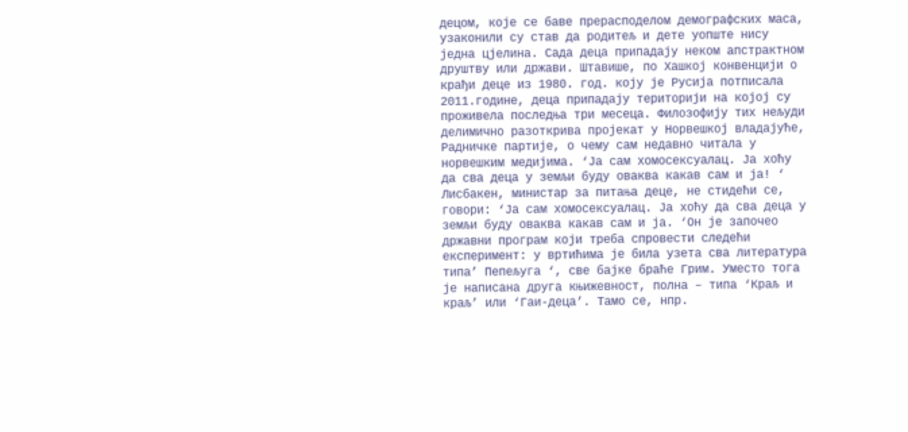децом, које се баве прерасподелом демографских маса, узаконили су став да родитељ и дете уопште нису једна цјелина. Сада деца припадају неком апстрактном друштву или држави. Штавише, по Хашкој конвенцији о крађи деце из 1980. год. коју је Русија потписала 2011.године, деца припадају територији на којој су проживела последња три месеца. Филозофију тих нељуди делимично разоткрива пројекат у Норвешкој владајуће, Радничке партије, о чему сам недавно читала у норвешким медијима. ‘Ја сам хомосексуалац. Ја хоћу да сва деца у земљи буду оваква какав сам и ја! ‘ Лисбакен, министар за питања деце, не стидећи се, говори: ‘Ја сам хомосексуалац. Ја хоћу да сва деца у земљи буду оваква какав сам и ја. ‘Он је започео државни програм који треба спровести следећи експеримент: у вртићима је била узета сва литература типа’ Пепељуга ‘, све бајке браће Грим. Уместо тога је написана друга књижевност, полна – типа ‘Краљ и краљ’ или ‘Гаи-деца’. Тамо се, нпр.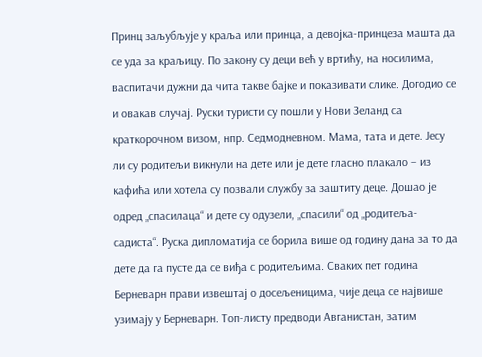Принц заљубљује у краља или принца, а девојка-принцеза машта да се уда за краљицу. По закону су деци већ у вртићу, на носилима, васпитачи дужни да чита такве бајке и показивати слике. Догодио се и овакав случај. Руски туристи су пошли у Нови Зеланд са краткорочном визом, нпр. Седмодневном. Мама, тата и дете. Јесу ли су родитељи викнули на дете или је дете гласно плакало – из кафића или хотела су позвали службу за заштиту деце. Дошао је одред „спасилаца“ и дете су одузели, „спасили“ од „родитеља-садиста“. Руска дипломатија се борила више од годину дана за то да дете да га пусте да се виђа с родитељима. Сваких пет година Берневарн прави извештај о досељеницима, чије деца се највише узимају у Берневарн. Топ-листу предводи Авганистан, затим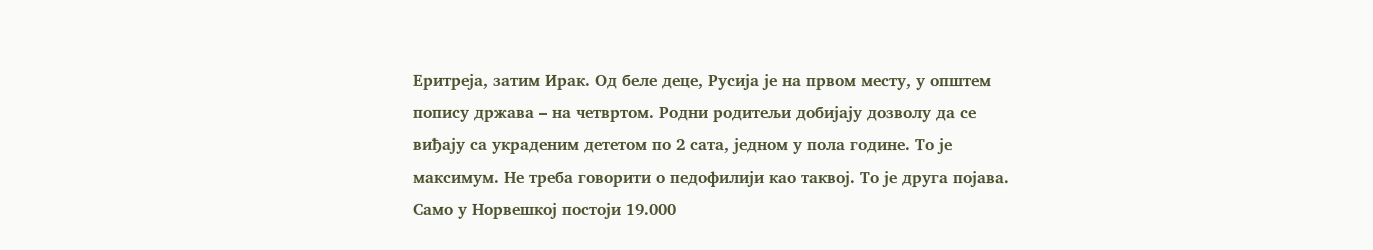Еритреја, затим Ирак. Од беле деце, Русија је на првом месту, у општем попису држава – на четвртом. Родни родитељи добијају дозволу да се виђају са украденим дететом по 2 сата, једном у пола године. То је максимум. Не треба говорити о педофилији као таквој. То је друга појава. Само у Норвешкој постоји 19.000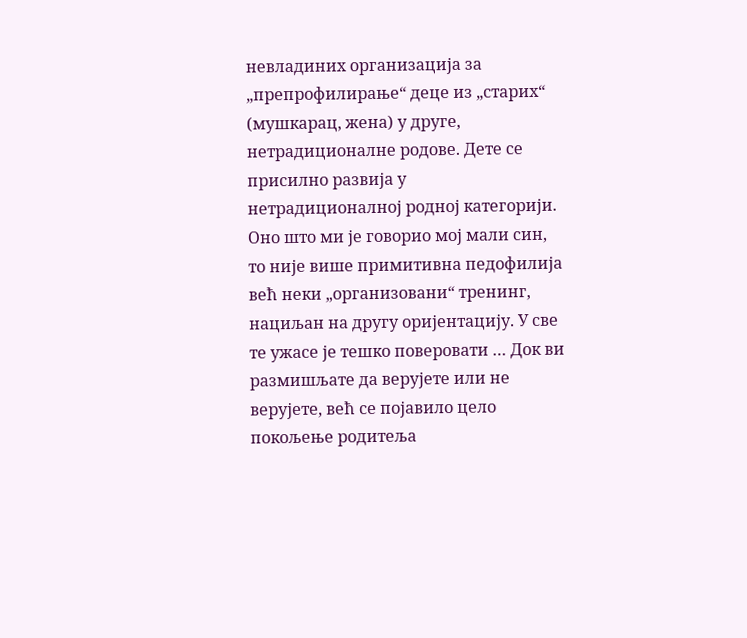невладиних организација за „препрофилирање“ деце из „старих“ (мушкарац, жена) у друге, нетрадиционалне родове. Дете се присилно развија у нетрадиционалној родној категорији. Оно што ми је говорио мој мали син, то није више примитивна педофилија већ неки „организовани“ тренинг, нациљан на другу оријентацију. У све те ужасе је тешко поверовати … Док ви размишљате да верујете или не верујете, већ се појавило цело покољење родитеља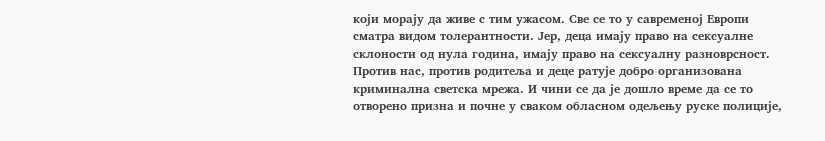који морају да живе с тим ужасом. Све се то у савременој Европи сматра видом толерантности. Јер, деца имају право на сексуалне склоности од нула година, имају право на сексуалну разноврсност. Против нас, против родитеља и деце ратује добро организована криминална светска мрежа. И чини се да је дошло време да се то отворено призна и почне у сваком обласном одељењу руске полиције,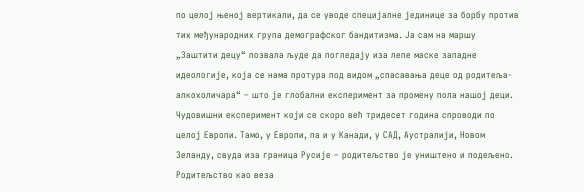по целој њеној вертикали, да се уводе специјалне јединице за борбу против тих међународних група демографског бандитизма. Ја сам на маршу „Заштити децу“ позвала људе да погледају иза лепе маске западне идеологије, која се нама протура под видом „спасавања деце од родитеља-алкохоличара“ – што је глобални експеримент за промену пола нашој деци. Чудовишни експеримент који се скоро већ тридесет година спроводи по целој Европи. Тамо, у Европи, па и у Канади, у САД, Аустралији, Новом Зеланду, свуда иза граница Русије – родитељство је уништено и подељено. Родитељство као веза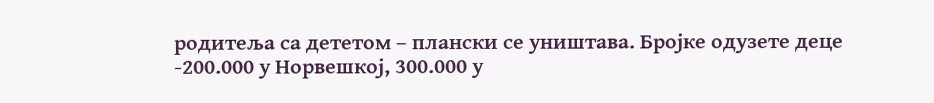родитеља са дететом – плански се уништава. Бројке одузете деце -200.000 у Норвешкој, 300.000 у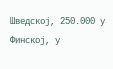Шведској, 250.000 у Финској, у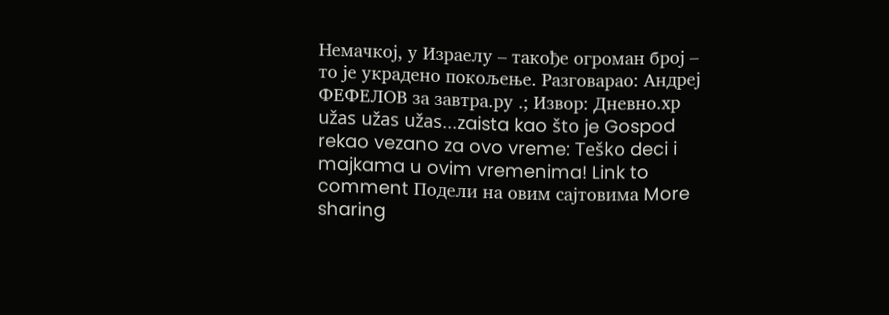Немачкој, у Израелу – такође огроман број – то је украдено покољење. Разговарао: Андреј ФЕФЕЛОВ за завтра.ру .; Извор: Дневно.хр užas užas užas...zaista kao što je Gospod rekao vezano za ovo vreme: Teško deci i majkama u ovim vremenima! Link to comment Подели на овим сајтовима More sharing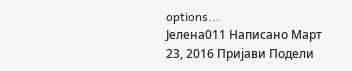options...
Јелена011 Написано Март 23, 2016 Пријави Подели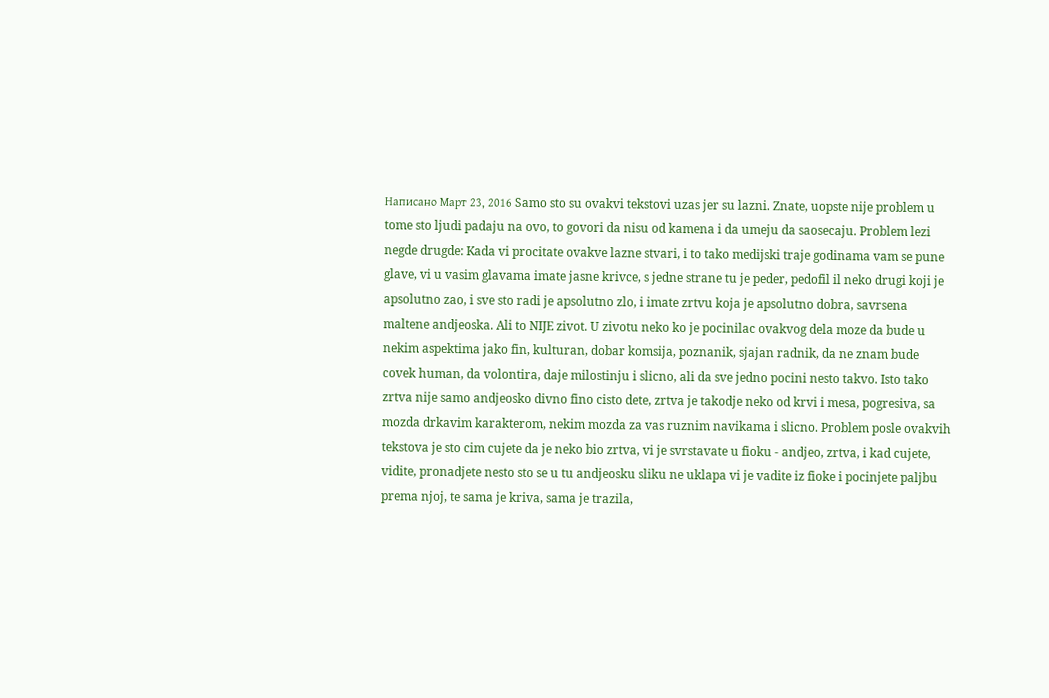Написано Март 23, 2016 Samo sto su ovakvi tekstovi uzas jer su lazni. Znate, uopste nije problem u tome sto ljudi padaju na ovo, to govori da nisu od kamena i da umeju da saosecaju. Problem lezi negde drugde: Kada vi procitate ovakve lazne stvari, i to tako medijski traje godinama vam se pune glave, vi u vasim glavama imate jasne krivce, s jedne strane tu je peder, pedofil il neko drugi koji je apsolutno zao, i sve sto radi je apsolutno zlo, i imate zrtvu koja je apsolutno dobra, savrsena maltene andjeoska. Ali to NIJE zivot. U zivotu neko ko je pocinilac ovakvog dela moze da bude u nekim aspektima jako fin, kulturan, dobar komsija, poznanik, sjajan radnik, da ne znam bude covek human, da volontira, daje milostinju i slicno, ali da sve jedno pocini nesto takvo. Isto tako zrtva nije samo andjeosko divno fino cisto dete, zrtva je takodje neko od krvi i mesa, pogresiva, sa mozda drkavim karakterom, nekim mozda za vas ruznim navikama i slicno. Problem posle ovakvih tekstova je sto cim cujete da je neko bio zrtva, vi je svrstavate u fioku - andjeo, zrtva, i kad cujete, vidite, pronadjete nesto sto se u tu andjeosku sliku ne uklapa vi je vadite iz fioke i pocinjete paljbu prema njoj, te sama je kriva, sama je trazila,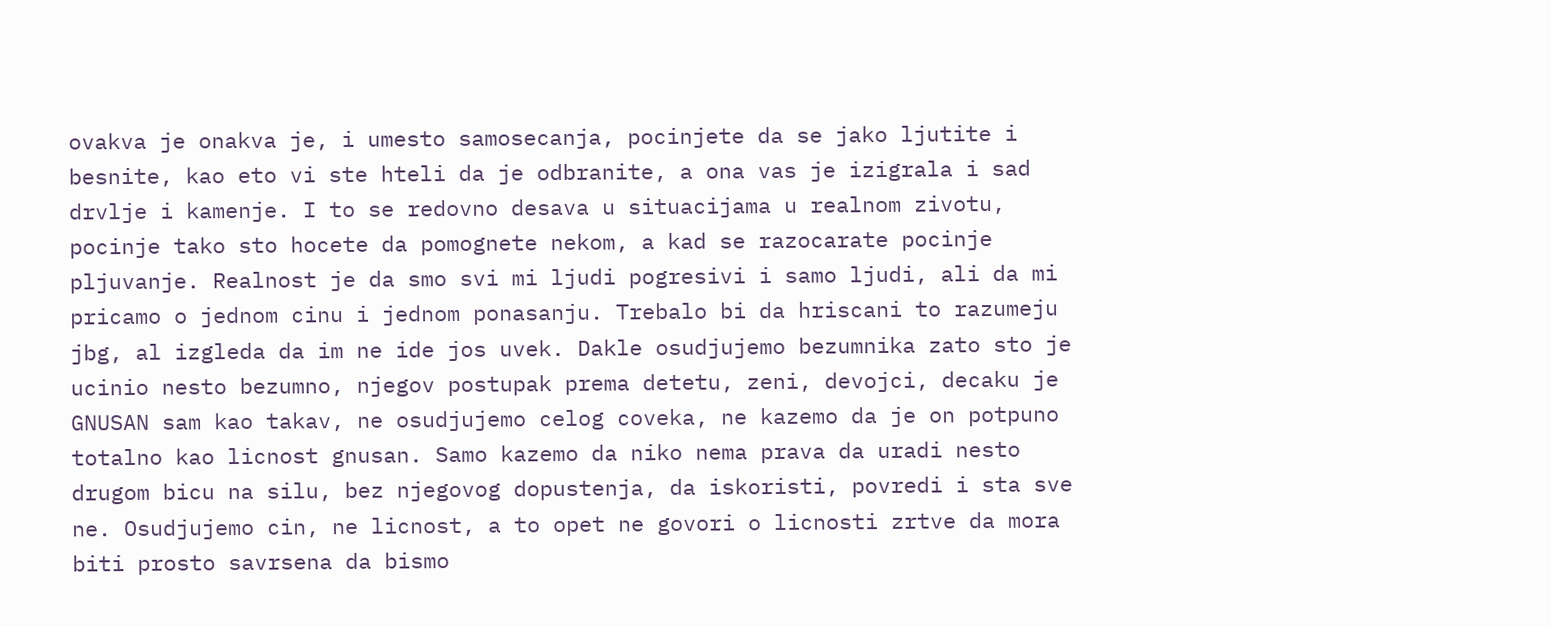ovakva je onakva je, i umesto samosecanja, pocinjete da se jako ljutite i besnite, kao eto vi ste hteli da je odbranite, a ona vas je izigrala i sad drvlje i kamenje. I to se redovno desava u situacijama u realnom zivotu, pocinje tako sto hocete da pomognete nekom, a kad se razocarate pocinje pljuvanje. Realnost je da smo svi mi ljudi pogresivi i samo ljudi, ali da mi pricamo o jednom cinu i jednom ponasanju. Trebalo bi da hriscani to razumeju jbg, al izgleda da im ne ide jos uvek. Dakle osudjujemo bezumnika zato sto je ucinio nesto bezumno, njegov postupak prema detetu, zeni, devojci, decaku je GNUSAN sam kao takav, ne osudjujemo celog coveka, ne kazemo da je on potpuno totalno kao licnost gnusan. Samo kazemo da niko nema prava da uradi nesto drugom bicu na silu, bez njegovog dopustenja, da iskoristi, povredi i sta sve ne. Osudjujemo cin, ne licnost, a to opet ne govori o licnosti zrtve da mora biti prosto savrsena da bismo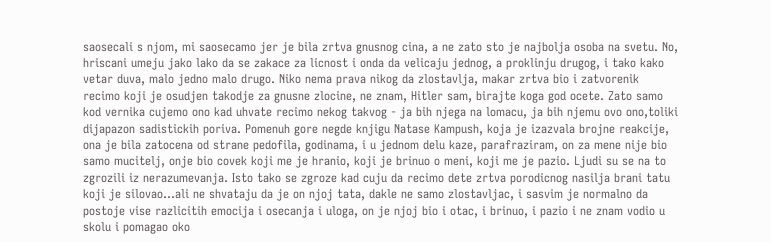saosecali s njom, mi saosecamo jer je bila zrtva gnusnog cina, a ne zato sto je najbolja osoba na svetu. No, hriscani umeju jako lako da se zakace za licnost i onda da velicaju jednog, a proklinju drugog, i tako kako vetar duva, malo jedno malo drugo. Niko nema prava nikog da zlostavlja, makar zrtva bio i zatvorenik recimo koji je osudjen takodje za gnusne zlocine, ne znam, Hitler sam, birajte koga god ocete. Zato samo kod vernika cujemo ono kad uhvate recimo nekog takvog - ja bih njega na lomacu, ja bih njemu ovo ono,toliki dijapazon sadistickih poriva. Pomenuh gore negde knjigu Natase Kampush, koja je izazvala brojne reakcije, ona je bila zatocena od strane pedofila, godinama, i u jednom delu kaze, parafraziram, on za mene nije bio samo mucitelj, onje bio covek koji me je hranio, koji je brinuo o meni, koji me je pazio. Ljudi su se na to zgrozili iz nerazumevanja. Isto tako se zgroze kad cuju da recimo dete zrtva porodicnog nasilja brani tatu koji je silovao...ali ne shvataju da je on njoj tata, dakle ne samo zlostavljac, i sasvim je normalno da postoje vise razlicitih emocija i osecanja i uloga, on je njoj bio i otac, i brinuo, i pazio i ne znam vodio u skolu i pomagao oko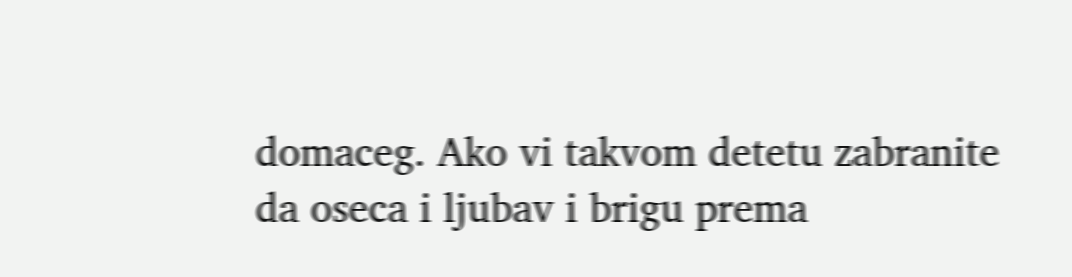domaceg. Ako vi takvom detetu zabranite da oseca i ljubav i brigu prema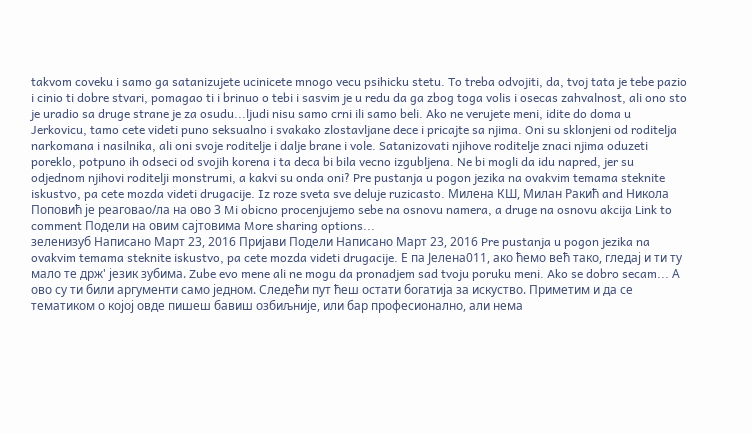takvom coveku i samo ga satanizujete ucinicete mnogo vecu psihicku stetu. To treba odvojiti, da, tvoj tata je tebe pazio i cinio ti dobre stvari, pomagao ti i brinuo o tebi i sasvim je u redu da ga zbog toga volis i osecas zahvalnost, ali ono sto je uradio sa druge strane je za osudu...ljudi nisu samo crni ili samo beli. Ako ne verujete meni, idite do doma u Jerkovicu, tamo cete videti puno seksualno i svakako zlostavljane dece i pricajte sa njima. Oni su sklonjeni od roditelja narkomana i nasilnika, ali oni svoje roditelje i dalje brane i vole. Satanizovati njihove roditelje znaci njima oduzeti poreklo, potpuno ih odseci od svojih korena i ta deca bi bila vecno izgubljena. Ne bi mogli da idu napred, jer su odjednom njihovi roditelji monstrumi, a kakvi su onda oni? Pre pustanja u pogon jezika na ovakvim temama steknite iskustvo, pa cete mozda videti drugacije. Iz roze sveta sve deluje ruzicasto. Mилена КШ, Милан Ракић and Никола Поповић је реаговао/ла на ово 3 Mi obicno procenjujemo sebe na osnovu namera, a druge na osnovu akcija Link to comment Подели на овим сајтовима More sharing options...
зеленизуб Написано Март 23, 2016 Пријави Подели Написано Март 23, 2016 Pre pustanja u pogon jezika na ovakvim temama steknite iskustvo, pa cete mozda videti drugacije. Е па Јелена011, ако ћемо већ тако, гледај и ти ту мало те држ' језик зубима. Zube evo mene ali ne mogu da pronadjem sad tvoju poruku meni. Ako se dobro secam... А ово су ти били аргументи само једном. Следећи пут ћеш остати богатија за искуство. Приметим и да се тематиком о којој овде пишеш бавиш озбиљније, или бар професионално, али нема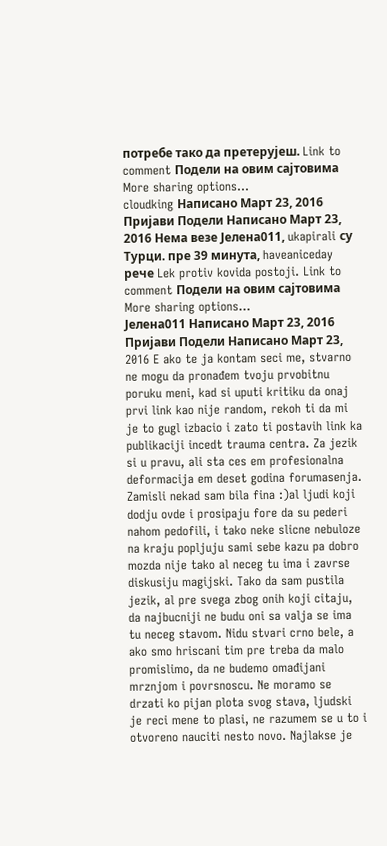потребе тако да претерујеш. Link to comment Подели на овим сајтовима More sharing options...
cloudking Написано Март 23, 2016 Пријави Подели Написано Март 23, 2016 Нема везе Јелена011, ukapirali су Турци. пре 39 минута, haveaniceday рече Lek protiv kovida postoji. Link to comment Подели на овим сајтовима More sharing options...
Јелена011 Написано Март 23, 2016 Пријави Подели Написано Март 23, 2016 E ako te ja kontam seci me, stvarno ne mogu da pronađem tvoju prvobitnu poruku meni, kad si uputi kritiku da onaj prvi link kao nije random, rekoh ti da mi je to gugl izbacio i zato ti postavih link ka publikaciji incedt trauma centra. Za jezik si u pravu, ali sta ces em profesionalna deformacija em deset godina forumasenja. Zamisli nekad sam bila fina :)al ljudi koji dodju ovde i prosipaju fore da su pederi nahom pedofili, i tako neke slicne nebuloze na kraju popljuju sami sebe kazu pa dobro mozda nije tako al neceg tu ima i zavrse diskusiju magijski. Tako da sam pustila jezik, al pre svega zbog onih koji citaju, da najbucniji ne budu oni sa valja se ima tu neceg stavom. Nidu stvari crno bele, a ako smo hriscani tim pre treba da malo promislimo, da ne budemo omađijani mrznjom i povrsnoscu. Ne moramo se drzati ko pijan plota svog stava, ljudski je reci mene to plasi, ne razumem se u to i otvoreno nauciti nesto novo. Najlakse je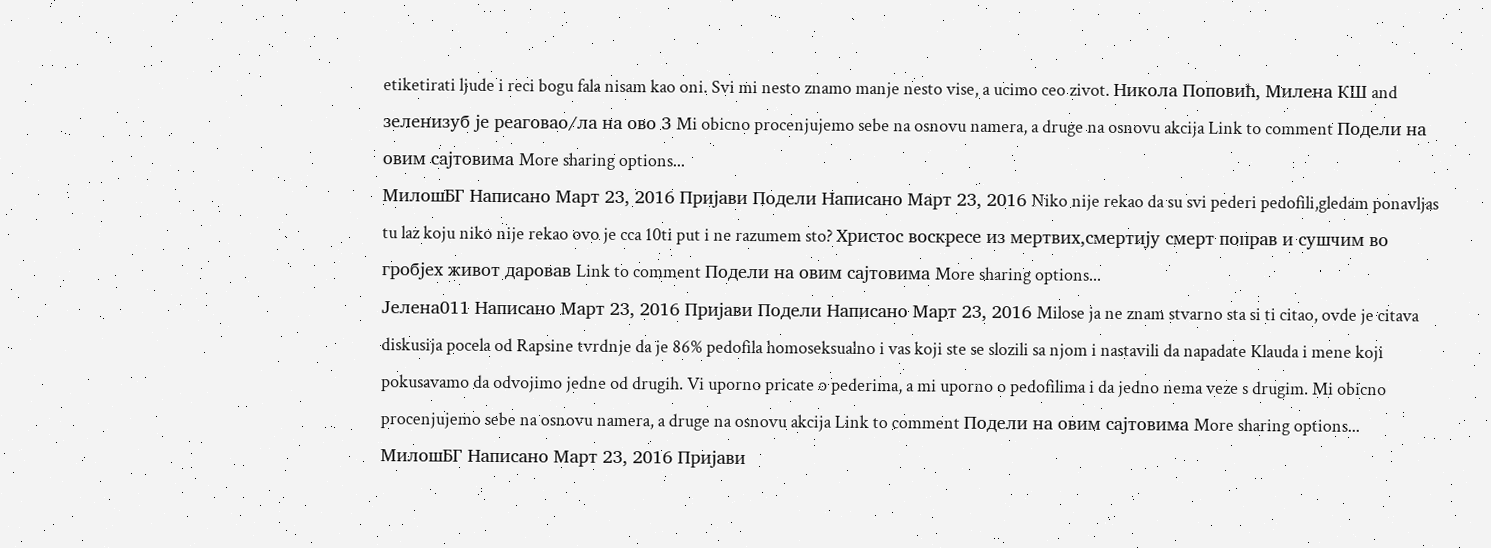etiketirati ljude i reci bogu fala nisam kao oni. Svi mi nesto znamo manje nesto vise, a ucimo ceo zivot. Никола Поповић, Mилена КШ and зеленизуб је реаговао/ла на ово 3 Mi obicno procenjujemo sebe na osnovu namera, a druge na osnovu akcija Link to comment Подели на овим сајтовима More sharing options...
МилошБГ Написано Март 23, 2016 Пријави Подели Написано Март 23, 2016 Niko nije rekao da su svi pederi pedofili,gledam ponavljas tu laz koju niko nije rekao ovo je cca 10ti put i ne razumem sto? Христос воскресе из мертвих,смертију смерт поправ и сушчим во гробјех живот даровав Link to comment Подели на овим сајтовима More sharing options...
Јелена011 Написано Март 23, 2016 Пријави Подели Написано Март 23, 2016 Milose ja ne znam stvarno sta si ti citao, ovde je citava diskusija pocela od Rapsine tvrdnje da je 86% pedofila homoseksualno i vas koji ste se slozili sa njom i nastavili da napadate Klauda i mene koji pokusavamo da odvojimo jedne od drugih. Vi uporno pricate o pederima, a mi uporno o pedofilima i da jedno nema veze s drugim. Mi obicno procenjujemo sebe na osnovu namera, a druge na osnovu akcija Link to comment Подели на овим сајтовима More sharing options...
МилошБГ Написано Март 23, 2016 Пријави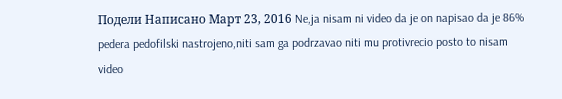Подели Написано Март 23, 2016 Ne,ja nisam ni video da je on napisao da je 86% pedera pedofilski nastrojeno,niti sam ga podrzavao niti mu protivrecio posto to nisam video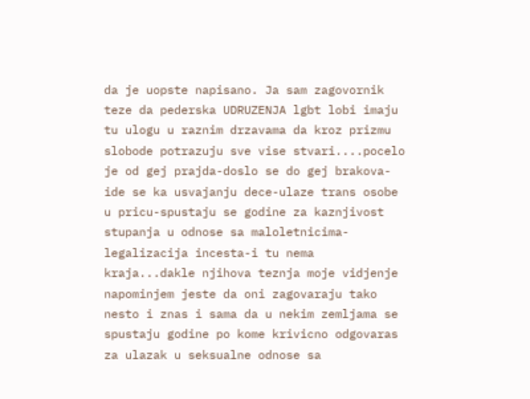da je uopste napisano. Ja sam zagovornik teze da pederska UDRUZENJA lgbt lobi imaju tu ulogu u raznim drzavama da kroz prizmu slobode potrazuju sve vise stvari....pocelo je od gej prajda-doslo se do gej brakova-ide se ka usvajanju dece-ulaze trans osobe u pricu-spustaju se godine za kaznjivost stupanja u odnose sa maloletnicima-legalizacija incesta-i tu nema kraja...dakle njihova teznja moje vidjenje napominjem jeste da oni zagovaraju tako nesto i znas i sama da u nekim zemljama se spustaju godine po kome krivicno odgovaras za ulazak u seksualne odnose sa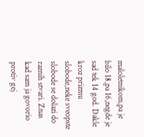maloletnikom,pa je bilo 18,pa 16,negde je sad tek 14 god. Dakle kroz prizmu slobode,neke sveopste slobode se dolazi do raznih stvari. Znas kad sam ja govorio protiv gej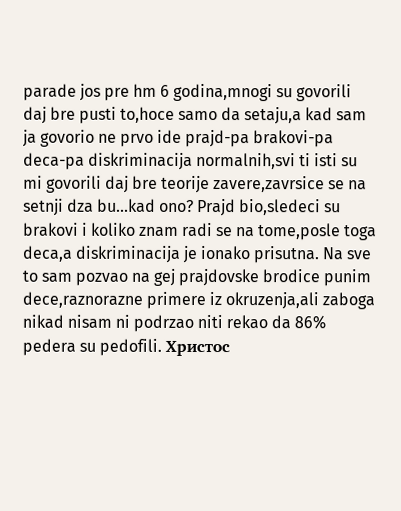parade jos pre hm 6 godina,mnogi su govorili daj bre pusti to,hoce samo da setaju,a kad sam ja govorio ne prvo ide prajd-pa brakovi-pa deca-pa diskriminacija normalnih,svi ti isti su mi govorili daj bre teorije zavere,zavrsice se na setnji dza bu...kad ono? Prajd bio,sledeci su brakovi i koliko znam radi se na tome,posle toga deca,a diskriminacija je ionako prisutna. Na sve to sam pozvao na gej prajdovske brodice punim dece,raznorazne primere iz okruzenja,ali zaboga nikad nisam ni podrzao niti rekao da 86% pedera su pedofili. Христос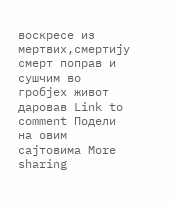воскресе из мертвих,смертију смерт поправ и сушчим во гробјех живот даровав Link to comment Подели на овим сајтовима More sharing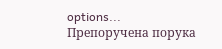options...
Препоручена порука